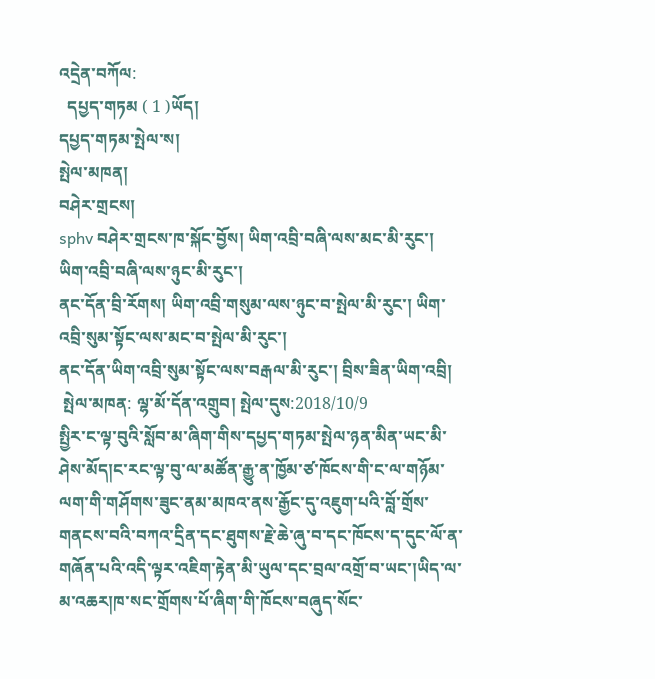འདྲེན་བཀོལ:
  དཔྱད་གཏམ ( 1 )ཡོད།
དཔྱད་གཏམ་སྤེལ་ས།
སྤེལ་མཁན།
བཤེར་གྲངས།
sphv བཤེར་གྲངས་ཁ་སྐོང་བྱོས། ཡིག་འབྲི་བཞི་ལས་མང་མི་རུང་། ཡིག་འབྲི་བཞི་ལས་ཉུང་མི་རུང་།
ནང་དོན་བྲི་རོགས། ཡིག་འབྲི་གསུམ་ལས་ཉུང་བ་སྤེལ་མི་རུང་། ཡིག་འབྲི་སུམ་སྟོང་ལས་མང་བ་སྤེལ་མི་རུང་།
ནང་དོན་ཡིག་འབྲི་སུམ་སྟོང་ལས་བརྒལ་མི་རུང་། བྲིས་ཟིན་ཡིག་འབྲི།
 སྤེལ་མཁན: ལྷ་མོ་དོན་འགྲུབ། སྤེལ་དུས:2018/10/9
སྤྱིར་ང་ལྟ་བུའི་སློབ་མ་ཞིག་གིས་དཔྱད་གཏམ་སྤེལ་ཉན་མིན་ཡང་མི་ཤེས་མོད།ང་རང་ལྟ་བུ་ལ་མཚོན་རྒྱུ་ན་ཁྱོམ་ཙ་ཁོངས་གི་ང་ལ་གཉོམ་ལག་གི་གཤོགས་ཟུང་ནམ་མཁའ་ནས་རྒྱོང་དུ་འཇུག་པའི་བློ་གྲོས་གནངས་བའི་བཀའ་དྲིན་དང་ཐུགས་རྗེ་ཆེ་ཞུ་བ་དང་ཁོངས་ད་དུང་ལོ་ན་གཞོན་པའི་འདི་ལྟར་འཇིག་རྟེན་མི་ཡུལ་དང་བྲལ་འགྲོ་བ་ཡང་།ཡིད་ལ་མ་འཆར།ཁ་སང་གྲོགས་པོ་ཞིག་གི་ཁོངས་བཞུད་སོང་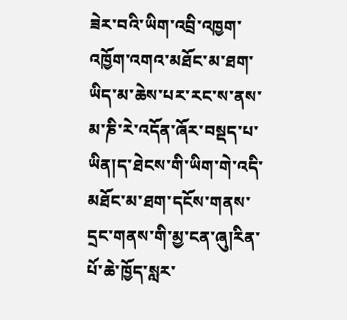ཟེར་བའི་ཡིག་འབྲི་འཁྱག་འཁྱོག་འགའ་མཐོང་མ་ཐག་ཡིད་མ་ཆེས་པར་རང་ས་ནས་མ་ཎི་རེ་འདོན་ཞོར་བསྡད་པ་ཡིན།ད་ཐེངས་གི་ཡིག་གེ་འདི་མཐོང་མ་ཐག་དངོས་གནས་དྲང་གནས་གི་མྱ་ངན་ཞུ།རིན་པོ་ཆེ་ཁྱོད་སླར་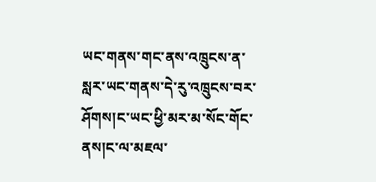ཡང་གནས་གང་ནས་འཁྲུངས་ན་སླར་ཡང་གནས་དེ་རུ་འཁྲུངས་བར་ཤོགས།ང་ཡང་ཕྱི་མར་མ་སོང་གོང་ནས།ང་ལ་མཇལ་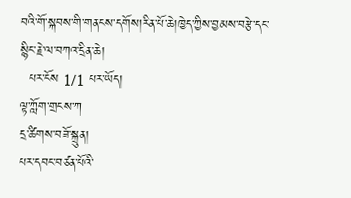བའི་གོ་སྐབས་གི་གནངས་དགོས།རིན་པོ་ཆེ།ཁྱེད་ཀྱིས་བྱམས་བརྩེ་དང་སྙིང་རྗེ་ལ་བཀའ་དྲིན་ཆེ།
  པར་ངོས 1/1 པར་ཡོད།
ལྟ་ཀློག་གྲངས་ཀ
དྲ་ཚིགས་བཟོ་སྐྲུན།
པར་དབང་བཙན་པོའི་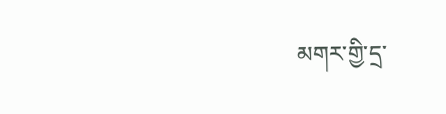མགར་གྱི་དྲ་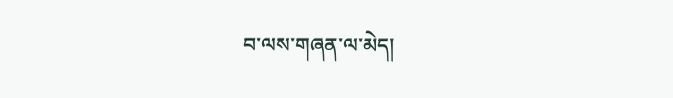བ་ལས་གཞན་ལ་མེད།